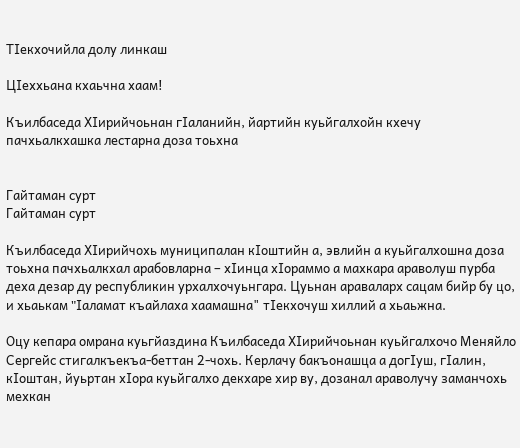ТIекхочийла долу линкаш

ЦIеххьана кхаьчна хаам!

Къилбаседа ХIирийчоьнан гIаланийн, йартийн куьйгалхойн кхечу пачхьалкхашка лестарна доза тоьхна


Гайтаман сурт
Гайтаман сурт

Къилбаседа ХIирийчохь муниципалан кIоштийн а, эвлийн а куьйгалхошна доза тоьхна пачхьалкхал арабовларна – хIинца хIораммо а махкара араволуш пурба деха дезар ду республикин урхалхочуьнгара. Цуьнан араваларх сацам бийр бу цо, и хьаькам "Iаламат къайлаха хаамашна" тIекхочуш хиллий а хьаьжна.

Оцу кепара омрана куьгйаздина Къилбаседа ХIирийчоьнан куьйгалхочо Меняйло Сергейс стигалкъекъа-беттан 2-чохь. Керлачу бакъонашца а догIуш, гIалин, кIоштан, йуьртан хIора куьйгалхо декхаре хир ву, дозанал араволучу заманчохь мехкан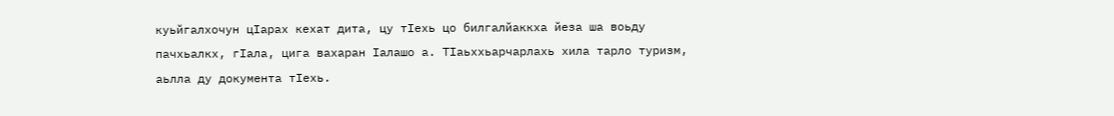куьйгалхочун цIарах кехат дита, цу тIехь цо билгалйаккха йеза ша воьду пачхьалкх, гIала, цига вахаран Iалашо а. ТIаьххьарчарлахь хила тарло туризм, аьлла ду документа тIехь.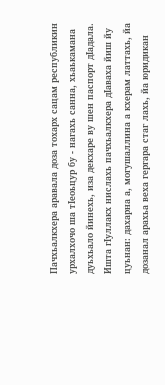Пачхьалкхера аравала доза тохарх сацам республикин урхалхочо ша тIеоьцур бу - нагахь санна, хьаькамана дуьхьало йинехь, иза декхаре ву шен паспорт дIадала. Ишта гIуллакх нислахь пачхьалкхера дIаваха йиш йу цуьнан: дахарна а, могушаллина а кхерам латтахь, йа дозанал арахьа веха гергара стаг лахь, йа юридикан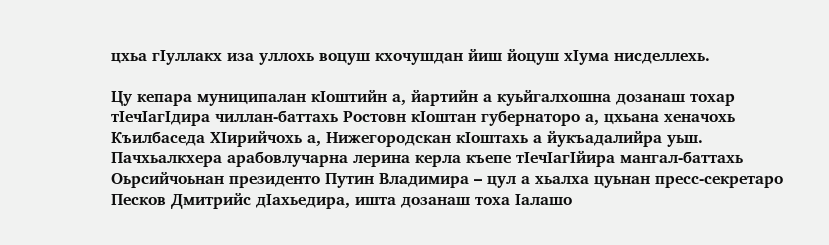цхьа гIуллакх иза уллохь воцуш кхочушдан йиш йоцуш хIума нисделлехь.

Цу кепара муниципалан кIоштийн а, йартийн а куьйгалхошна дозанаш тохар тIечIагIдира чиллан-баттахь Ростовн кIоштан губернаторо а, цхьана хеначохь Къилбаседа ХIирийчохь а, Нижегородскан кIоштахь а йукъадалийра уьш. Пачхьалкхера арабовлучарна лерина керла къепе тIечIагIйира мангал-баттахь Оьрсийчоьнан президенто Путин Владимира – цул а хьалха цуьнан пресс-секретаро Песков Дмитрийс дIахьедира, ишта дозанаш тоха Iалашо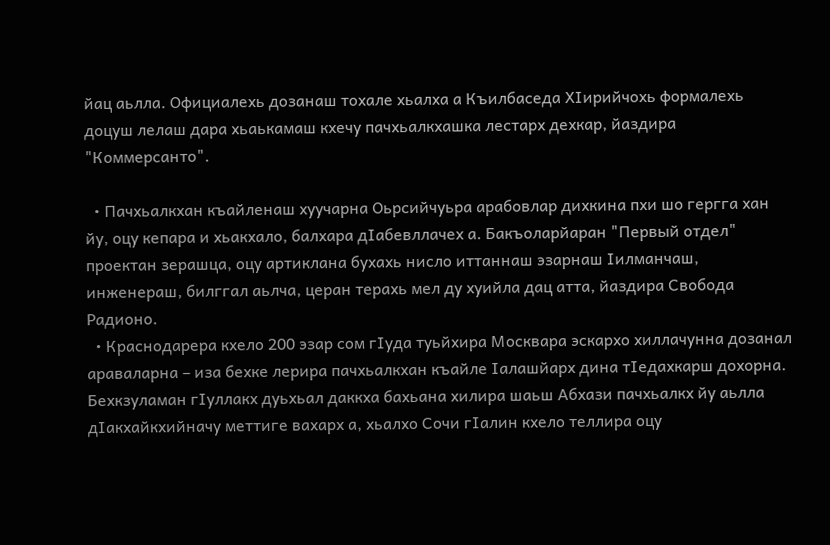йац аьлла. Официалехь дозанаш тохале хьалха а Къилбаседа ХIирийчохь формалехь доцуш лелаш дара хьаькамаш кхечу пачхьалкхашка лестарх дехкар, йаздира "Коммерсанто".

  • Пачхьалкхан къайленаш хуучарна Оьрсийчуьра арабовлар дихкина пхи шо гергга хан йу, оцу кепара и хьакхало, балхара дIабевллачех а. Бакъоларйаран "Первый отдел" проектан зерашца, оцу артиклана бухахь нисло иттаннаш эзарнаш Iилманчаш, инженераш, билггал аьлча, церан терахь мел ду хуийла дац атта, йаздира Свобода Радионо.
  • Краснодарера кхело 200 эзар сом гIуда туьйхира Москвара эскархо хиллачунна дозанал араваларна – иза бехке лерира пачхьалкхан къайле Iалашйарх дина тIедахкарш дохорна. Бехкзуламан гIуллакх дуьхьал даккха бахьана хилира шаьш Абхази пачхьалкх йу аьлла дIакхайкхийначу меттиге вахарх а, хьалхо Сочи гIалин кхело теллира оцу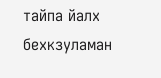тайпа йалх бехкзуламан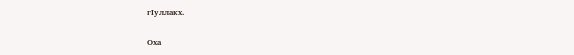гIуллакх.

Оха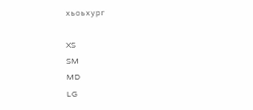хьоьхург

XS
SM
MD
LG